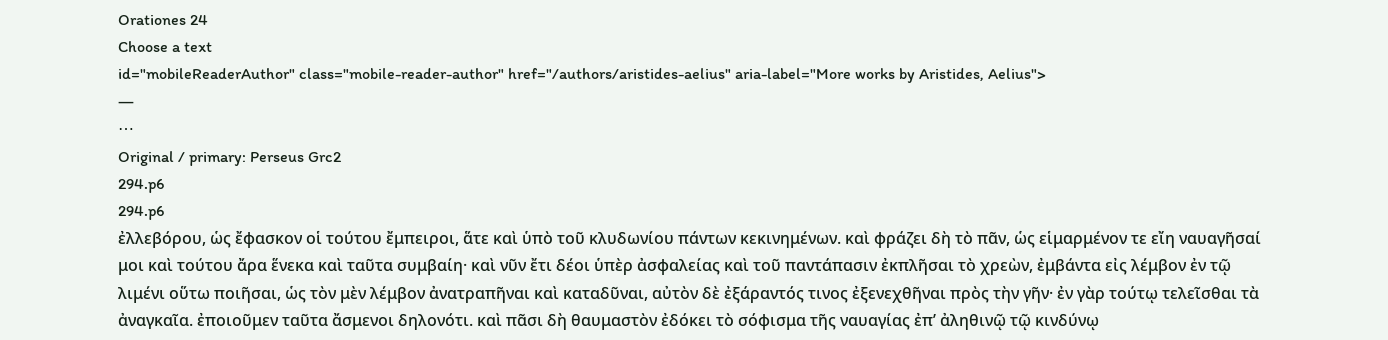Orationes 24
Choose a text
id="mobileReaderAuthor" class="mobile-reader-author" href="/authors/aristides-aelius" aria-label="More works by Aristides, Aelius">
—
⋯
Original / primary: Perseus Grc2
294.p6
294.p6
ἐλλεβόρου, ὡς ἔφασκον οἱ τούτου ἔμπειροι, ἅτε καὶ ὑπὸ τοῦ κλυδωνίου πάντων κεκινημένων. καὶ φράζει δὴ τὸ πᾶν, ὡς εἱμαρμένον τε εἴη ναυαγῆσαί μοι καὶ τούτου ἄρα ἕνεκα καὶ ταῦτα συμβαίη· καὶ νῦν ἔτι δέοι ὑπὲρ ἀσφαλείας καὶ τοῦ παντάπασιν ἐκπλῆσαι τὸ χρεὼν, ἐμβάντα εἰς λέμβον ἐν τῷ λιμένι οὕτω ποιῆσαι, ὡς τὸν μὲν λέμβον ἀνατραπῆναι καὶ καταδῦναι, αὐτὸν δὲ ἐξάραντός τινος ἐξενεχθῆναι πρὸς τὴν γῆν· ἐν γὰρ τούτῳ τελεῖσθαι τὰ ἀναγκαῖα. ἐποιοῦμεν ταῦτα ἄσμενοι δηλονότι. καὶ πᾶσι δὴ θαυμαστὸν ἐδόκει τὸ σόφισμα τῆς ναυαγίας ἐπʼ ἀληθινῷ τῷ κινδύνῳ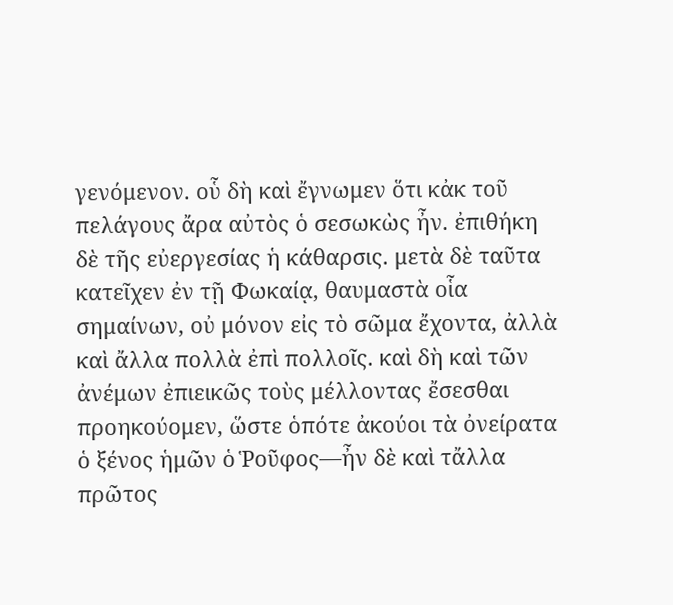γενόμενον. οὗ δὴ καὶ ἔγνωμεν ὅτι κἀκ τοῦ πελάγους ἄρα αὐτὸς ὁ σεσωκὼς ἦν. ἐπιθήκη δὲ τῆς εὐεργεσίας ἡ κάθαρσις. μετὰ δὲ ταῦτα κατεῖχεν ἐν τῇ Φωκαίᾳ, θαυμαστὰ οἷα σημαίνων, οὐ μόνον εἰς τὸ σῶμα ἔχοντα, ἀλλὰ καὶ ἄλλα πολλὰ ἐπὶ πολλοῖς. καὶ δὴ καὶ τῶν ἀνέμων ἐπιεικῶς τοὺς μέλλοντας ἔσεσθαι προηκούομεν, ὥστε ὁπότε ἀκούοι τὰ ὀνείρατα ὁ ξένος ἡμῶν ὁ Ῥοῦφος—ἦν δὲ καὶ τἄλλα πρῶτος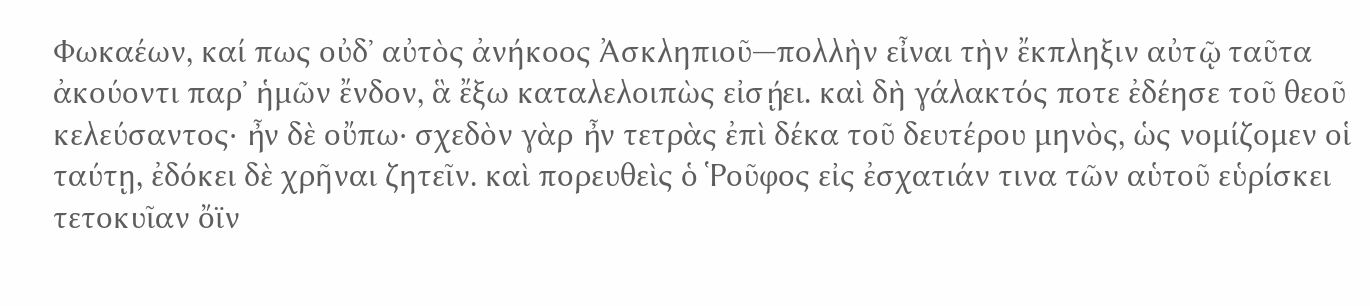Φωκαέων, καί πως οὐδʼ αὐτὸς ἀνήκοος Ἀσκληπιοῦ—πολλὴν εἶναι τὴν ἔκπληξιν αὐτῷ ταῦτα ἀκούοντι παρʼ ἡμῶν ἔνδον, ἃ ἔξω καταλελοιπὼς εἰσῄει. καὶ δὴ γάλακτός ποτε ἐδέησε τοῦ θεοῦ κελεύσαντος· ἦν δὲ οὔπω· σχεδὸν γὰρ ἦν τετρὰς ἐπὶ δέκα τοῦ δευτέρου μηνὸς, ὡς νομίζομεν οἱ ταύτῃ, ἐδόκει δὲ χρῆναι ζητεῖν. καὶ πορευθεὶς ὁ Ῥοῦφος εἰς ἐσχατιάν τινα τῶν αὑτοῦ εὑρίσκει τετοκυῖαν ὄϊν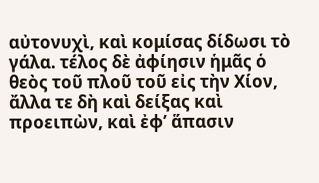αὐτονυχὶ, καὶ κομίσας δίδωσι τὸ γάλα. τέλος δὲ ἀφίησιν ἡμᾶς ὁ θεὸς τοῦ πλοῦ τοῦ εἰς τὴν Χίον, ἄλλα τε δὴ καὶ δείξας καὶ προειπὼν, καὶ ἐφʼ ἅπασιν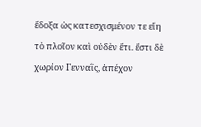ἔδοξα ὡς κατεσχισμένον τε εἴη τὸ πλοῖον καὶ οὐδὲν ἔτι. ἔστι δὲ χωρίον Γενναῒς, ἀπέχον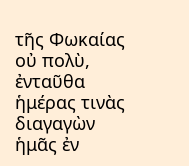τῆς Φωκαίας οὐ πολὺ, ἐνταῦθα ἡμέρας τινὰς διαγαγὼν ἡμᾶς ἐν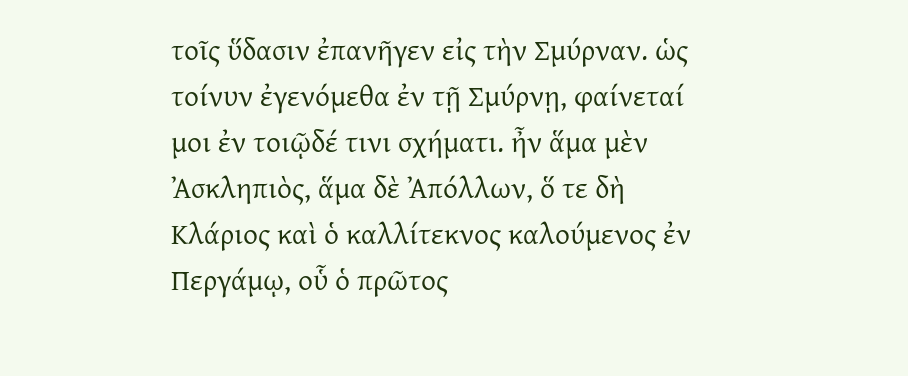τοῖς ὕδασιν ἐπανῆγεν εἰς τὴν Σμύρναν. ὡς τοίνυν ἐγενόμεθα ἐν τῇ Σμύρνῃ, φαίνεταί μοι ἐν τοιῷδέ τινι σχήματι. ἦν ἅμα μὲν Ἀσκληπιὸς, ἅμα δὲ Ἀπόλλων, ὅ τε δὴ Κλάριος καὶ ὁ καλλίτεκνος καλούμενος ἐν Περγάμῳ, οὗ ὁ πρῶτος